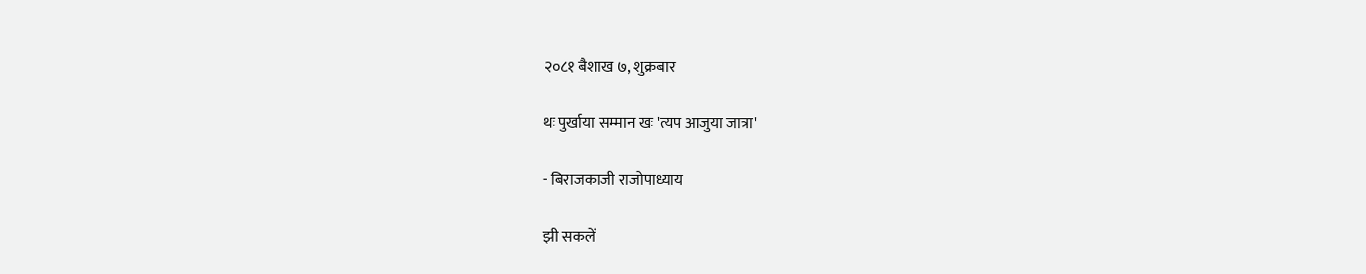२०८१ बैशाख ७, शुक्रबार

थः पुर्खाया सम्मान खः 'त्यप आजुया जात्रा'

- बिराजकाजी राजोपाध्याय

झी सकलें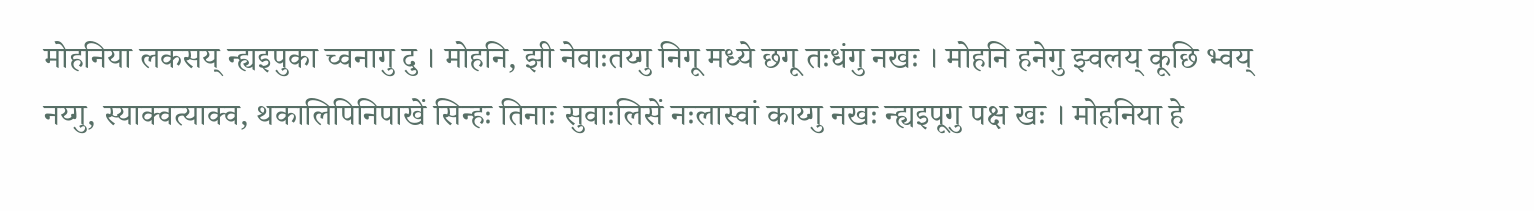मोहनिया लकसय् न्ह्यइपुका च्वनागु दु । मोहनि, झी नेवाःतय्गु निगू मध्ये छगू तःधंगु नखः । मोहनि हनेगु झ्वलय् कूछि भ्वय् नय्गु, स्याक्वत्याक्व, थकालिपिनिपाखें सिन्हः तिनाः सुवाःलिसें नःलास्वां काय्गु नखः न्ह्यइपूगु पक्ष खः । मोहनिया हे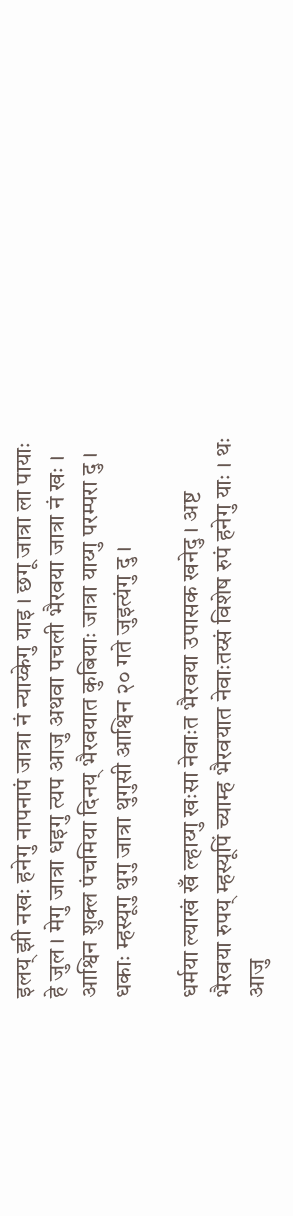इलय् झी नखः हनेगु नापनापं जात्रा नं न्याय्केगु याइ । छगू जात्रा ला पायाः हे जुल । मेगु जात्रा धइगु त्यप आजु अथवा पचली भैरवया जात्रा नं खः । आश्विन शुक्ल पंचमिया दिनय् भैरवयात कुबियाः जात्रा याय्गु परम्परा दु । धकाः म्हस्यूगु थुगु जात्रा थुगुसी आश्विन २० गते जुइत्यंगु दु ।

धर्मया ल्याखं खँ ल्हाय्गु खःसा नेवाःत भैरवया उपासक खनेदु । अष्ट भैरवया रुपय् म्हस्यूपिं च्याम्ह भैरवयात नेवाःतय्सं विशेष रुपं हनेगु याः । थः आजु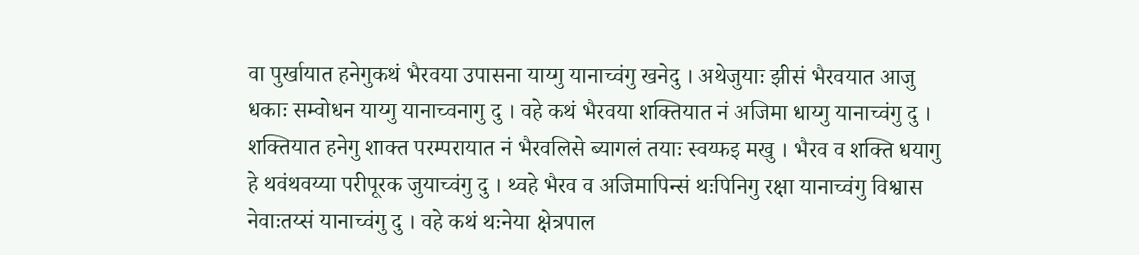वा पुर्खायात हनेगुकथं भैरवया उपासना याय्गु यानाच्वंगु खनेदु । अथेजुयाः झीसं भैरवयात आजु धकाः सम्वोधन याय्गु यानाच्वनागु दु । वहे कथं भैरवया शक्तियात नं अजिमा धाय्गु यानाच्वंगु दु । शक्तियात हनेगु शाक्त परम्परायात नं भैरवलिसे ब्यागलं तयाः स्वय्फइ मखु । भैरव व शक्ति धयागु हे थवंथवय्या परीपूरक जुयाच्वंगु दु । थ्वहे भैरव व अजिमापिन्सं थःपिनिगु रक्षा यानाच्वंगु विश्वास नेवाःतय्सं यानाच्वंगु दु । वहे कथं थःनेया क्षेत्रपाल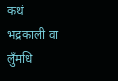कथं भद्रकाली वा लुँमधि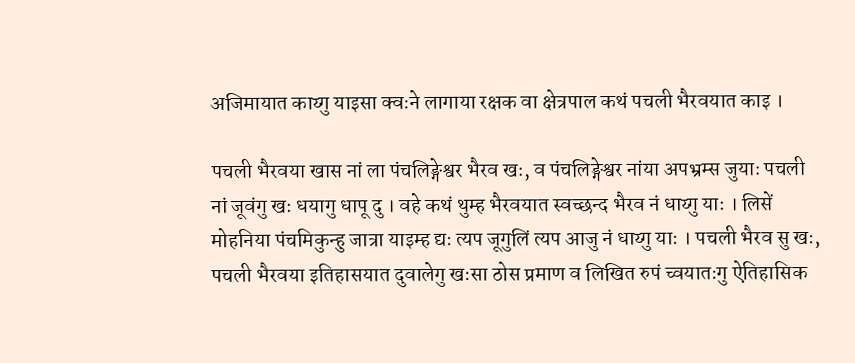अजिमायात काय्गु याइसा क्वःने लागाया रक्षक वा क्षेत्रपाल कथं पचली भैरवयात काइ ।

पचली भैरवया खास नां ला पंचलिङ्गेश्वर भैरव खः, व पंचलिङ्गेश्वर नांया अपभ्रम्स जुयाः पचली नां जूवंगु खः धयागु धापू दु । वहे कथं थुम्ह भैरवयात स्वच्छन्द भैरव नं धाय्गु याः । लिसें मोहनिया पंचमिकुन्हु जात्रा याइम्ह द्यः त्यप जूगुलिं त्यप आजु नं धाय्गु याः । पचली भैरव सु खः, पचली भैरवया इतिहासयात दुवालेगु खःसा ठोस प्रमाण व लिखित रुपं च्वयातःगु ऐतिहासिक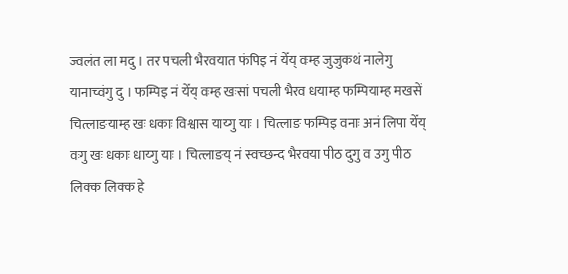ज्वलंत ला मदु । तर पचली भैरवयात फंपिइ नं येँय् वःम्ह जुजुकथं नालेगु यानाच्वंगु दु । फम्पिइ नं येँय् वःम्ह खःसां पचली भैरव धयाम्ह फम्पियाम्ह मखसें चित्लाङयाम्ह खः धकाः विश्वास याय्गु याः । चित्लाङ फम्पिइ वनाः अनं लिपा येँय् वःगु खः धकाः धाय्गु याः । चित्लाङय् नं स्वच्छन्द भैरवया पीठ दुगु व उगु पीठ लिक्क लिक्क हे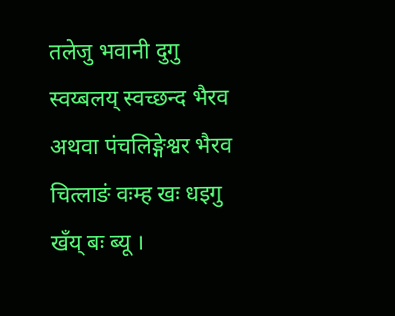तलेजु भवानी दुगु स्वय्बलय् स्वच्छन्द भैरव अथवा पंचलिङ्गेश्वर भैरव चित्लाङं वःम्ह खः धइगु खँय् बः ब्यू ।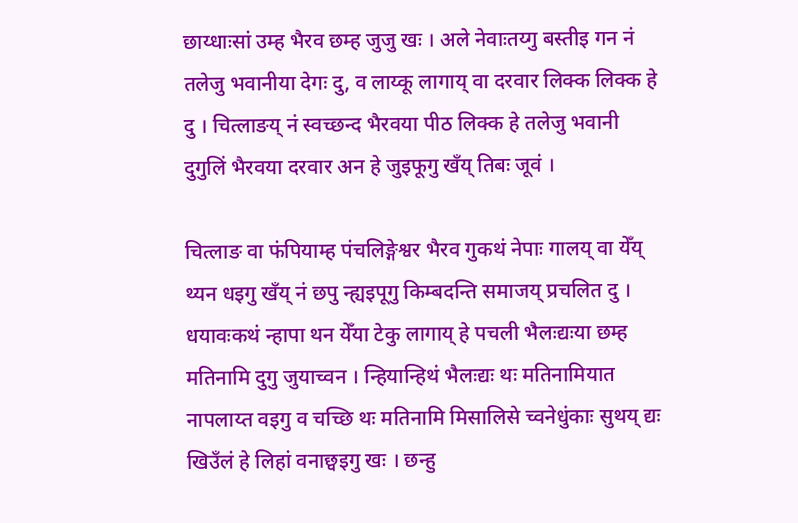छाय्धाःसां उम्ह भैरव छम्ह जुजु खः । अले नेवाःतय्गु बस्तीइ गन नं तलेजु भवानीया देगः दु, व लाय्कू लागाय् वा दरवार लिक्क लिक्क हे दु । चित्लाङय् नं स्वच्छन्द भैरवया पीठ लिक्क हे तलेजु भवानी दुगुलिं भैरवया दरवार अन हे जुइफूगु खँय् तिबः जूवं ।

चित्लाङ वा फंपियाम्ह पंचलिङ्गेश्वर भैरव गुकथं नेपाः गालय् वा येँय् थ्यन धइगु खँय् नं छपु न्ह्यइपूगु किम्बदन्ति समाजय् प्रचलित दु । धयावःकथं न्हापा थन येँया टेकु लागाय् हे पचली भैलःद्यःया छम्ह मतिनामि दुगु जुयाच्वन । न्हियान्हिथं भैलःद्यः थः मतिनामियात नापलाय्त वइगु व चच्छि थः मतिनामि मिसालिसे च्वनेधुंकाः सुथय् द्यः खिउँलं हे लिहां वनाछ्वइगु खः । छन्हु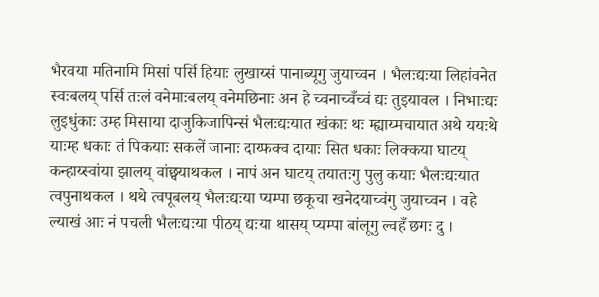भैरवया मतिनामि मिसां पर्सि हियाः लुखाय्सं पानाब्यूगु जुयाच्वन । भैलःद्यःया लिहांवनेत स्वःबलय् पर्सि तःलं वनेमाःबलय् वनेमछिनाः अन हे च्वनाच्वँच्वं द्यः तुइयावल । निभाःद्यः लुइधुंकाः उम्ह मिसाया दाजुकिजापिन्सं भैलःद्यःयात खंकाः थः म्ह्याय्मचायात अथे ययःथे याःम्ह धकाः तं पिकयाः सकलें जानाः दाय्फक्व दायाः सित धकाः लिक्कया घाटय् कन्हाय्स्वांया झालय् वांछ्वयाथकल । नापं अन घाटय् तयातःगु पुलु कयाः भैलःद्यःयात त्वपुनाथकल । थथे त्वपूबलय् भैलःद्यःया प्यम्पा छकूचा खनेदयाच्वंगु जुयाच्वन । वहे ल्याखं आः नं पचली भैलःद्यःया पीठय् द्यःया थासय् प्यम्पा बांलूगु ल्वहँ छगः दु ।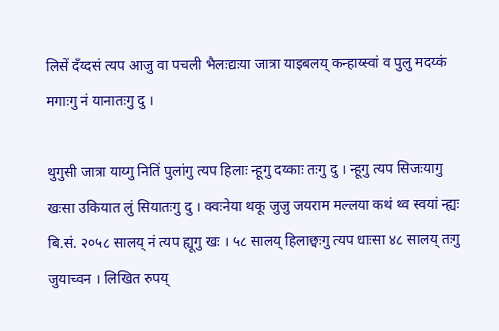लिसें दँय्दसं त्यप आजु वा पचली भैलःद्यःया जात्रा याइबलय् कन्हाय्स्वां व पुलु मदय्कं मगाःगु नं यानातःगु दु ।

थुगुसी जात्रा याय्गु नितिं पुलांगु त्यप हिलाः न्हूगु दय्काः तःगु दु । न्हूगु त्यप सिजःयागु खःसा उकियात लुं सियातःगु दु । क्वःनेया थकू जुजु जयराम मल्लया कथं थ्व स्वयां न्ह्यः बि.सं. २०५८ सालय् नं त्यप ह्यूगु खः । ५८ सालय् हिलाछ्वःगु त्यप धाःसा ४८ सालय् तःगु जुयाच्वन । लिखित रुपय्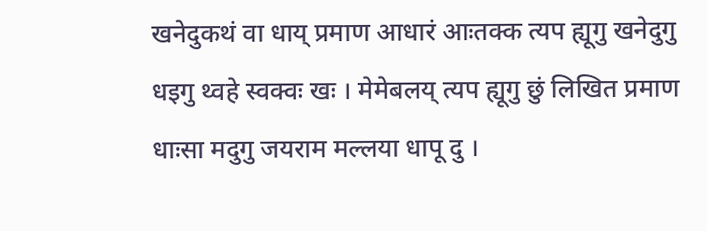खनेदुकथं वा धाय् प्रमाण आधारं आःतक्क त्यप ह्यूगु खनेदुगु धइगु थ्वहे स्वक्वः खः । मेमेबलय् त्यप ह्यूगु छुं लिखित प्रमाण धाःसा मदुगु जयराम मल्लया धापू दु ।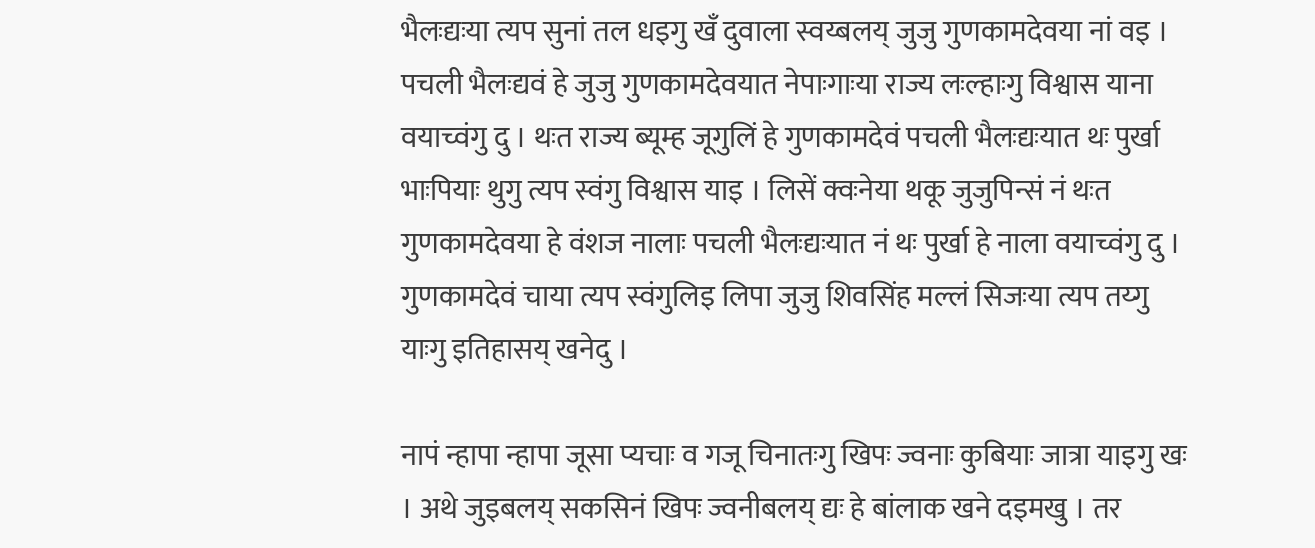भैलःद्यःया त्यप सुनां तल धइगु खँ दुवाला स्वय्बलय् जुजु गुणकामदेवया नां वइ । पचली भैलःद्यवं हे जुजु गुणकामदेवयात नेपाःगाःया राज्य लःल्हाःगु विश्वास याना वयाच्वंगु दु । थःत राज्य ब्यूम्ह जूगुलिं हे गुणकामदेवं पचली भैलःद्यःयात थः पुर्खा भाःपियाः थुगु त्यप स्वंगु विश्वास याइ । लिसें क्वःनेया थकू जुजुपिन्सं नं थःत गुणकामदेवया हे वंशज नालाः पचली भैलःद्यःयात नं थः पुर्खा हे नाला वयाच्वंगु दु । गुणकामदेवं चाया त्यप स्वंगुलिइ लिपा जुजु शिवसिंह मल्लं सिजःया त्यप तय्गु याःगु इतिहासय् खनेदु ।

नापं न्हापा न्हापा जूसा प्यचाः व गजू चिनातःगु खिपः ज्वनाः कुबियाः जात्रा याइगु खः । अथे जुइबलय् सकसिनं खिपः ज्वनीबलय् द्यः हे बांलाक खने दइमखु । तर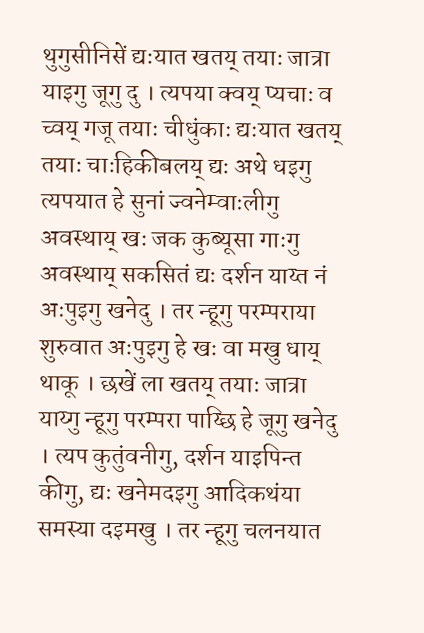थुगुसीनिसें द्यःयात खतय् तयाः जात्रा याइगु जूगु दु । त्यपया क्वय् प्यचाः व च्वय् गजू तयाः चीधुंकाः द्यःयात खतय् तयाः चाःहिकीबलय् द्यः अथे धइगु त्यपयात हे सुनां ज्वनेम्वाःलीगु अवस्थाय् खः जक कुब्यूसा गाःगु अवस्थाय् सकसितं द्यः दर्शन याय्त नं अःपुइगु खनेदु । तर न्हूगु परम्पराया शुरुवात अःपुइगु हे खः वा मखु धाय् थाकू । छखें ला खतय् तयाः जात्रा याय्गु न्हूगु परम्परा पाय्छि हे जूगु खनेदु । त्यप कुतुंवनीगु, दर्शन याइपिन्त कीगु, द्यः खनेमदइगु आदिकथंया समस्या दइमखु । तर न्हूगु चलनयात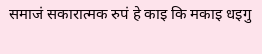समाजं सकारात्मक रुपं हे काइ कि मकाइ धइगु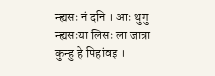न्ह्यसः नं दनि । आः थुगु न्ह्यसःया लिसः ला जात्रा कुन्हु हे पिहांवइ ।